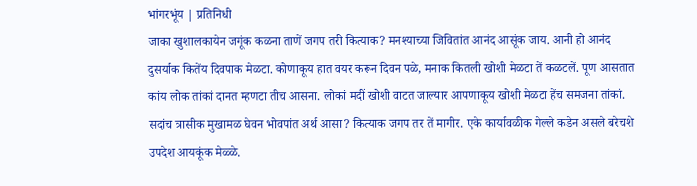भांगरभूंय | प्रतिनिधी
जाका खुशालकायेन जगूंक कळना ताणें जगप तरी कित्याक? मनश्याच्या जिवितांत आनंद आसूंक जाय. आनी हो आनंद दुसर्याक कितेंय दिवपाक मेळटा. कोणाकूय हात वयर करून दिवन पळे, मनाक कितली खोशी मेळटा तें कळटलें. पूण आसतात कांय लोक तांकां दानत म्हणटा तीच आसना. लोकां मदीं खोशी वाटत जाल्यार आपणाकूय खोशी मेळटा हेंच समजना तांकां. सदांच त्रासीक मुखामळ घेवन भोवपांत अर्थ आसा? कित्याक जगप तर तें मागीर. एके कार्यावळीक गेल्ले कडेन असले बरेचशे उपदेश आयकूंक मेळ्ळे.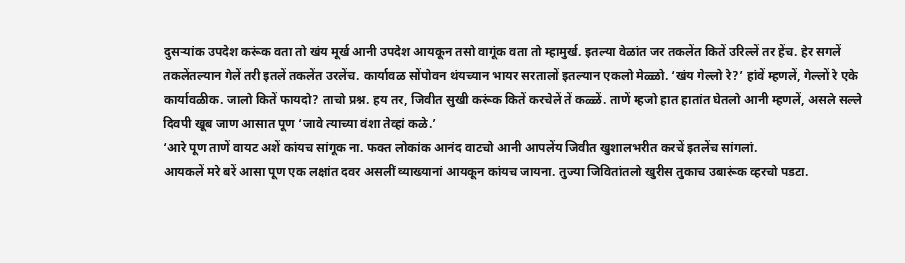दुसऱ्यांक उपदेश करूंक वता तो खंय मूर्ख आनी उपदेश आयकून तसो वागूंक वता तो म्हामुर्ख. इतल्या वेळांत जर तकलेंत कितें उरिल्लें तर हेंच. हेर सगलें तकलेंतल्यान गेलें तरी इतलें तकलेंत उरलेंच. कार्यावळ सोंपोवन थंयच्यान भायर सरतालों इतल्यान एकलो मेळ्ळो. ‘खंय गेल्लो रे?’ हांवें म्हणलें, गेल्लों रे एके कार्यावळीक. जालो कितें फायदो? ताचो प्रश्न. हय तर, जिवीत सुखी करूंक कितें करचेलें तें कळ्ळें. ताणें म्हजो हात हातांत घेतलो आनी म्हणलें, असले सल्ले दिवपी खूब जाण आसात पूण ‘जावे त्याच्या वंशा तेव्हां कळे.’
‘आरे पूण ताणें वायट अशें कांयच सांगूक ना. फक्त लोकांक आनंद वाटचो आनी आपलेंय जिवीत खुशालभरीत करचें इतलेंच सांगलां.
आयकलें मरे बरें आसा पूण एक लक्षांत दवर असलीं व्याख्यानां आयकून कांयच जायना. तुज्या जिवितांतलो खुरीस तुकाच उबारूंक व्हरचो पडटा.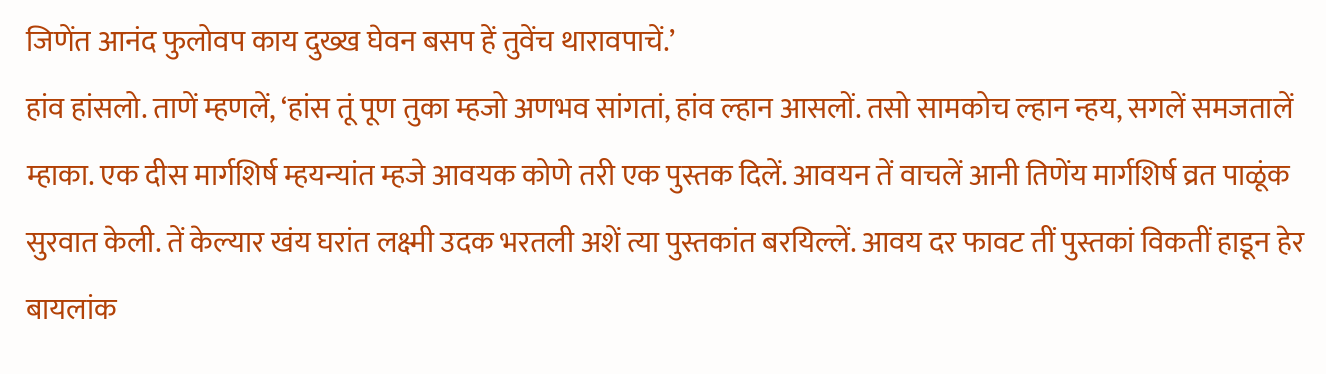जिणेंत आनंद फुलोवप काय दुख्ख घेवन बसप हें तुवेंच थारावपाचें.’
हांव हांसलो. ताणें म्हणलें, ‘हांस तूं पूण तुका म्हजो अणभव सांगतां, हांव ल्हान आसलों. तसो सामकोच ल्हान न्हय, सगलें समजतालें म्हाका. एक दीस मार्गशिर्ष म्हयन्यांत म्हजे आवयक कोणे तरी एक पुस्तक दिलें. आवयन तें वाचलें आनी तिणेंय मार्गशिर्ष व्रत पाळूंक सुरवात केली. तें केल्यार खंय घरांत लक्ष्मी उदक भरतली अशें त्या पुस्तकांत बरयिल्लें. आवय दर फावट तीं पुस्तकां विकतीं हाडून हेर बायलांक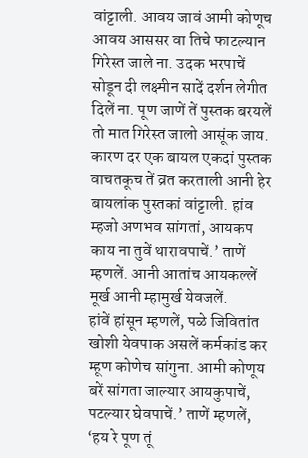वांट्टाली. आवय जावं आमी कोणूच आवय आससर वा तिचे फाटल्यान गिरेस्त जाले ना. उदक भरपाचें सोडून दी लक्ष्मीन सादें दर्शन लेगीत दिलें ना. पूण जाणें तें पुस्तक बरयलें तो मात गिरेस्त जालो आसूंक जाय. कारण दर एक बायल एकदां पुस्तक वाचतकूच तें व्रत करताली आनी हेर बायलांक पुस्तकां वांट्टाली. हांव म्हजो अणभव सांगतां, आयकप काय ना तुवें थारावपाचें.’ ताणें म्हणलें. आनी आतांच आयकल्लें मूर्ख आनी म्हामुर्ख येवजलें.
हांवें हांसून म्हणलें, पळे जिवितांत खोशी येवपाक असलें कर्मकांड कर म्हूण कोणेच सांगुना. आमी कोणूय बरें सांगता जाल्यार आयकुपाचें, पटल्यार घेवपाचें.’ ताणें म्हणलें, ‘हय रे पूण तूं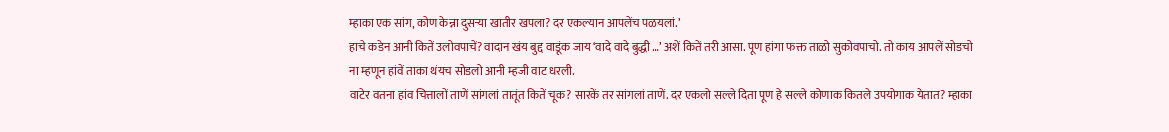म्हाका एक सांग, कोण केन्ना दुसऱ्या खातीर खपला? दर एकल्यान आपलेंच पळयलां.’
हाचे कडेन आनी कितें उलोवपाचें? वादान खंय बुद्द वाडूंक जाय ‘वादे वादे बुद्धी …’ अशें कितें तरी आसा. पूण हांगा फक्त ताळो सुकोवपाचो. तो काय आपलें सोडचो ना म्हणून हांवें ताका थंयच सोडलो आनी म्हजी वाट धरली.
वाटेर वतना हांव चित्तालों ताणें सांगलां तातूंत कितें चूक? सारकें तर सांगलां ताणें. दर एकलो सल्ले दिता पूण हे सल्ले कोणाक कितले उपयोगाक येतात? म्हाका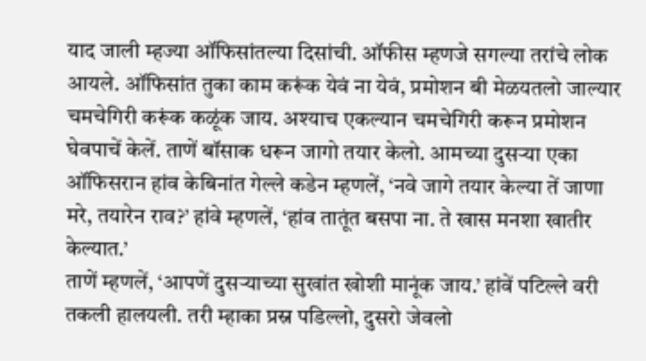याद जाली म्हज्या ऑफिसांतल्या दिसांची. ऑफीस म्हणजे सगल्या तरांचे लोक आयले. ऑफिसांत तुका काम करूंक येवं ना येवं, प्रमोशन बी मेळयतलो जाल्यार चमचेगिरी करूंक कळूंक जाय. अश्याच एकल्यान चमचेगिरी करून प्रमोशन घेवपाचें केलें. ताणें बॉसाक धरून जागो तयार केलो. आमच्या दुसऱ्या एका ऑफिसरान हांव केबिनांत गेल्ले कडेन म्हणलें, ‘नवे जागे तयार केल्या तें जाणा मरे, तयारेन राव?’ हांवे म्हणलें, ‘हांव तातूंत बसपा ना. ते खास मनशा खातीर केल्यात.’
ताणें म्हणलें, ‘आपणें दुसऱ्याच्या सुखांत खोशी मानूंक जाय.’ हांवें पटिल्ले वरी तकली हालयली. तरी म्हाका प्रस्न पडिल्लो, दुसरो जेवलो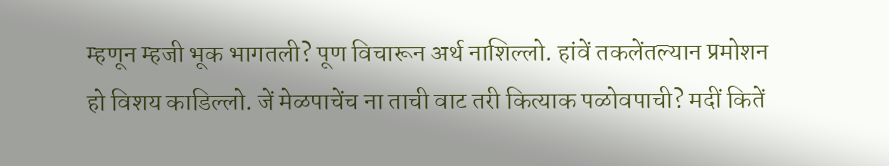म्हणून म्हजी भूक भागतली? पूण विचारून अर्थ नाशिल्लो. हांवें तकलेंतल्यान प्रमोशन हो विशय काडिल्लो. जें मेळपाचेंच ना ताची वाट तरी कित्याक पळोवपाची? मदीं कितें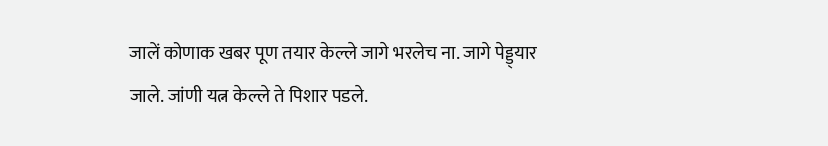जालें कोणाक खबर पूण तयार केल्ले जागे भरलेच ना. जागे पेड्ड्यार जाले. जांणी यत्न केल्ले ते पिशार पडले.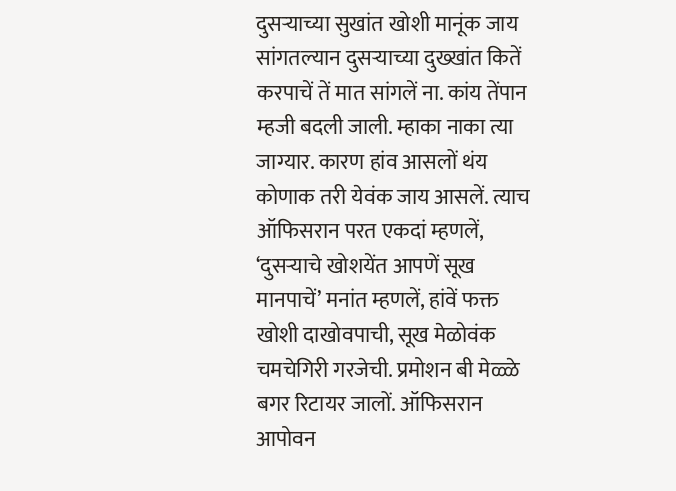दुसऱ्याच्या सुखांत खोशी मानूंक जाय सांगतल्यान दुसऱ्याच्या दुख्खांत कितें करपाचें तें मात सांगलें ना. कांय तेंपान म्हजी बदली जाली. म्हाका नाका त्या जाग्यार. कारण हांव आसलों थंय कोणाक तरी येवंक जाय आसलें. त्याच ऑफिसरान परत एकदां म्हणलें, ‘दुसऱ्याचे खोशयेंत आपणें सूख मानपाचें’ मनांत म्हणलें, हांवें फक्त खोशी दाखोवपाची, सूख मेळोवंक चमचेगिरी गरजेची. प्रमोशन बी मेळ्ळे बगर रिटायर जालों. ऑफिसरान आपोवन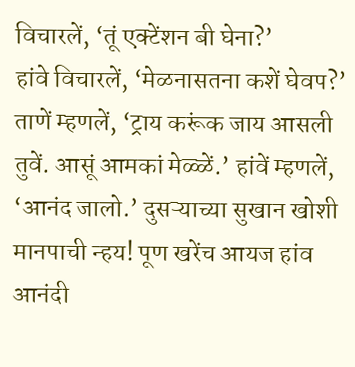विचारलें, ‘तूं एक्टेंशन बी घेना?’
हांवे विचारलें, ‘मेळनासतना कशें घेवप?’ ताणें म्हणलें, ‘ट्राय करूंक जाय आसली तुवें. आसूं आमकां मेळ्ळें.’ हांवें म्हणलें, ‘आनंद जालो.’ दुसऱ्याच्या सुखान खोशी मानपाची न्हय! पूण खरेंच आयज हांव आनंदी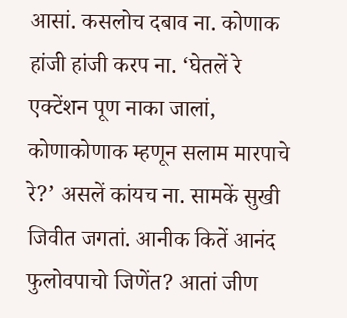आसां. कसलोच दबाव ना. कोणाक हांजी हांजी करप ना. ‘घेतलें रे एक्टेंशन पूण नाका जालां, कोणाकोणाक म्हणून सलाम मारपाचे रे?’ असलें कांयच ना. सामकें सुखी जिवीत जगतां. आनीक कितें आनंद फुलोवपाचो जिणेंत? आतां जीण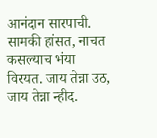आनंदान सारपाची. सामकी हांसत, नाचत कसल्याच भंया विरयत. जाय तेन्ना उठ, जाय तेन्ना न्हीद.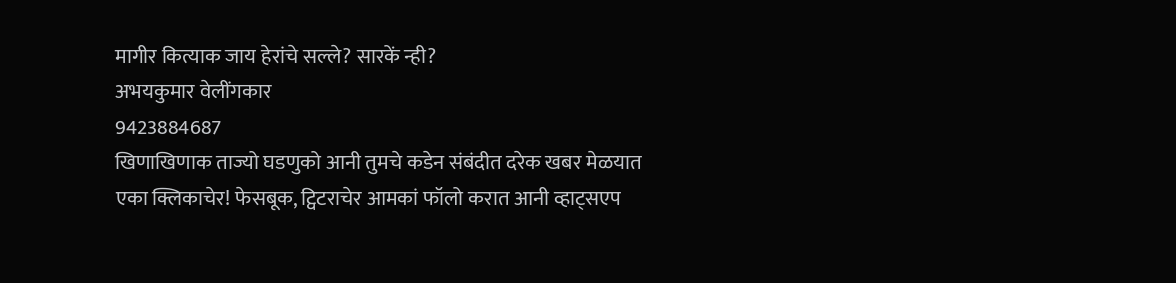मागीर कित्याक जाय हेरांचे सल्ले? सारकें न्ही?
अभयकुमार वेलींगकार
9423884687
खिणाखिणाक ताज्यो घडणुको आनी तुमचे कडेन संबंदीत दरेक खबर मेळयात एका क्लिकाचेर! फेसबूक, ट्विटराचेर आमकां फॉलो करात आनी व्हाट्सएप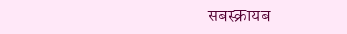सबस्क्रायब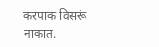करपाक विसरूं नाकात.